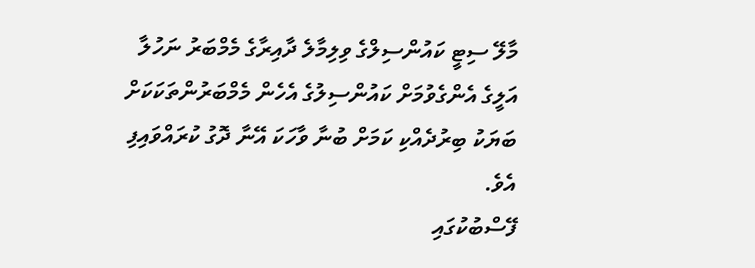މާލޭ ސިޓީ ކައުންސިލްގެ ވިލިމާލެ ދާއިރާގެ މެމްބަރު ނަހުލާ އަލީގެ އެންގެވުމަށް ކައުންސިލުގެ އެހެން މެމްބަރުންތަކަކަށް ބަޔަކު ބިރުދެއްކި ކަމަށް ބުނާ ވާހަކަ އޭނާ ދޮގު ކުރައްވައިފި އެވެ.
ފޭސްބުކުގައި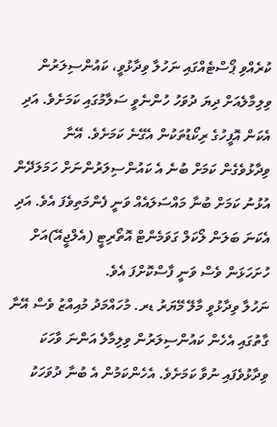ކުރެއްވި ޕޯސްޓެއްގައި ނަހުލާ ވިދާޅުވީ، ކައުންސިލަރުން ވިލިމާލެއަށް ދިޔަ ދުވަހު ހުންނެވީ ސަލާމުގައި ކަމަށެވެ. އަދި އެކަން އޮފީހުގެ ރިކޯޑުތަކުން އެގޭނެ ކަމަށެވެ. އޭނާ ވިދާޅުވެގެން ކަމަށް ބުނެ އެ ކައުންސިލަރުންނަށް ހަމަލަދޭން އުޅުނު ކަމަށް ބުނާ މައްސަލައެއް ވަނީ ފެންމަތިވެފަ އެވެ. އަދި އެކަނަ ބަލަން ލޯކަލް ގަވަމެންޓް އޮތޯރިޓީ (އެލްޖީއޭ)އަށް ހުށަހަޅަން ވެސް ވަނީ ފާސްކޮށްފަ އެވެ.
ނަހުލާ ވިދާޅުވީ މާލޭ މޭޔަރު ޑރ. މުހައްމަދު މުއިއްޒު ވެސް އޭނާ ގާތުގައި އެހެން ކައުންސިލަރުން ވިލިމާލެ އަންނަ ވާހަކަ ވިދާޅުވެފައި ނުވާ ކަމަށެވެ. އެހެންކަމުން އެ ބުނާ ދުވަހަކު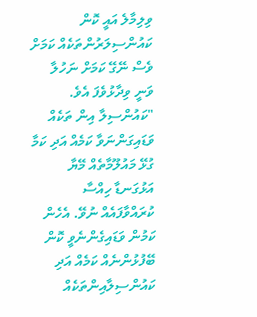ވިލިމާލެ އައީ ކޮން ކައުންސިލަރުންތަކެއް ކަމަށް ވެސް ނޭގޭ ކަމަށް ނަހުލާ ވަނީ ވިދާޅުވެފަ އެވެ.
"ކައުންސިލާ އިން ތަކެއް ވަޑައިގަންނަވާ ކަމެއް އަދި ކަމާ ގުޅޭ މައުލޫމާތެއް މޭޔާ އަޅުގަނޑާ ހިއްސާ ކުރައްވާފައެއް ނުވޭ. އެހެން ކަމުން ވަޑައިގެންނެވީ ކޮން ބޭފުޅުންނެއް ކަމެއް އަދި ކައުންސިލާއިންތަކެއް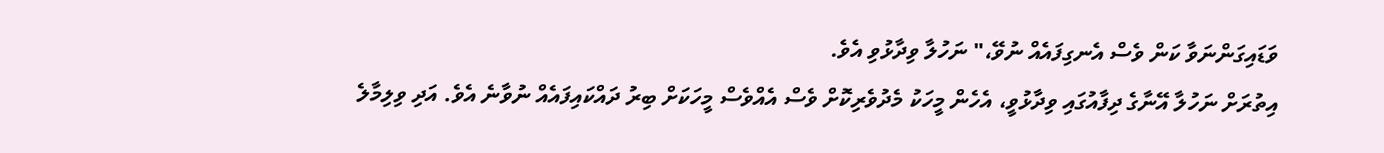ވަޑައިގަންނަވާ ކަން ވެސް އެނގިފައެއް ނުވޭ،" ނަހުލާ ވިދާޅުވި އެވެ.
އިތުރަށް ނަހުލާ އޭނާގެ ދިފާއުގައި ވިދާޅުވީ، އެހެން މީހަކު މެދުވެރިކޮށް ވެސް އެއްވެސް މީހަކަށް ބިރު ދައްކައިފައެއް ނުވާނެ އެވެ. އަދި ވިލިމާލެ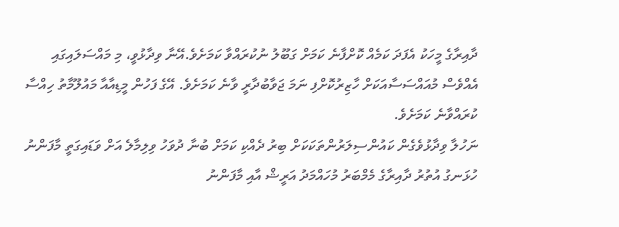ދާއިރާގެ މީހަކު އެފަދަ ކަމެއް ކޮށްފާނެ ކަމަށް ގަބޫލު ނުކުރައްވާ ކަމަށެވެ.އޭނާ ވިދާޅުވީ، މި މައްސަލައިގައި އެއްވެސް މުއައްސަސާއަކަށް ހާޒިރުކޮށްފި ނަމަ ޖަވާބުދާރީ ވާނެ ކަމަށެވެ. އޭގެ ފަހުން މީޑިއާއާ މައުލޫމާތު ހިއްސާ ކުރައްވާނެ ކަމަށެވެ.
ނަހުލާ ވިދާޅުވެގެން ކައުންސިލަރުންތަކަކަށް ބިރު ދެއްކި ކަމަށް ބުނާ ދުވަހު ވިލިމާލެ އަށް ވަޑައިގަތީ މާފަންނު ހުޅަނގު އުތުރު ދާއިރާގެ މެމްބަރު މުހައްމަދު އަރީޝް އާއި މާފަންނު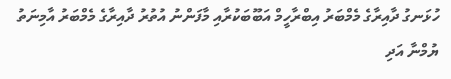ހުޅަނގު ދާއިރާގެ މެމްބަރު އިބްރާހީމް އަބޫބަކުރާއި މާފަންނު އުތުރު ދާއިރާގެ މެމްބަރު އާމިނަތު ޔުމްނާ އަދި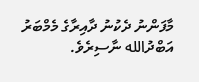މާފަންނު ދެކުނު ދާއިރާގެ މެމްބަރު އަބްދުالله ނާސިރެވެ.